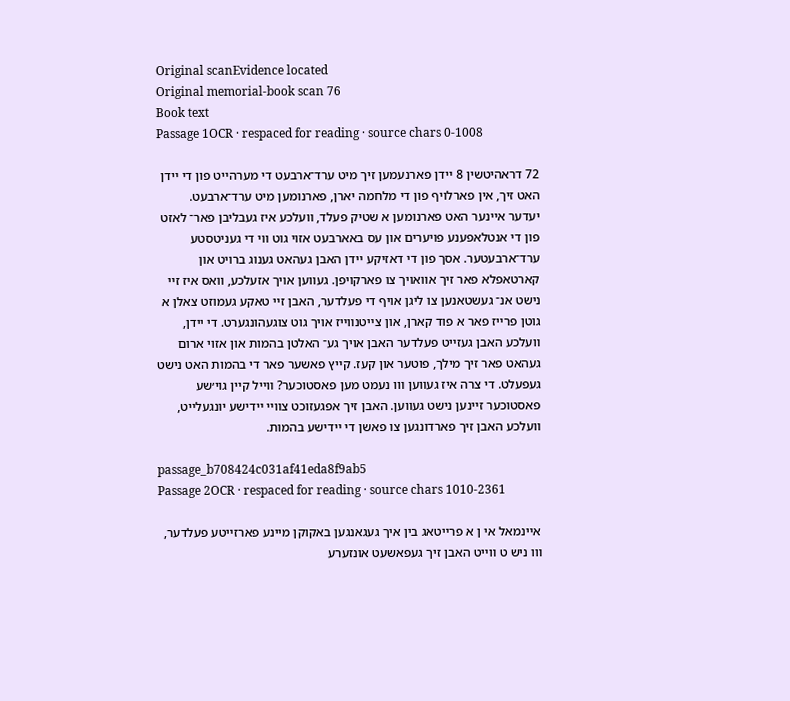Original scanEvidence located
Original memorial-book scan 76
Book text
Passage 1OCR · respaced for reading · source chars 0-1008

72 דראהיטשין 8 ײדן פארנעמען זיך מיט ערד־ארבעט די מערהײט פון די ײדן האט זיך, אין פארלויף פון די מלחמה יארן, פארנומען מיט ערד־ארבעט. יעדער אײנער האט פארנומען א שטיק פעלד, װעלכע איז געבליבן פאר־ לאזט פון די אנטלאפענע פויערים און עס באארבעט אזוי גוט װי די געניטסטע ערד־ארבעטער. אסך פון די דאזיקע ײדן האבן געהאט גענוג ברויט און קארטאפלא פאר זיך אװאויך צו פארקויפן. געװען אויך אזעלכע, װאס איז זײ נישט אנ־ געשטאנען צו ליגן אויף די פעלדער, האבן זײ טאקע געמוזט צאלן א גוטן פרײז פאר א פוד קארן, און צײטנװײז אויך גוט צוגעהונגערט. די יידן, װעלכע האבן געזײט פעלדער האבן אויך גע־ האלטן בהמות און אזוי ארום געהאט פאר זיך מילך, פוטער און קעז. קײץ פאשער פאר די בהמות האט נישט געפעלט. די צרה איז געװען װו נעמט מען פאסטוכער? װײל קײן גוי׳שע פאסטוכער זײנען נישט געװען. האבן זיך אפגעזוכט צװײ ײדישע יונגעלײט, װעלכע האבן זיך פארדונגען צו פאשן די ײדישע בהמות.

passage_b708424c031af41eda8f9ab5
Passage 2OCR · respaced for reading · source chars 1010-2361

אײנמאל אי ן א פרײטאג בין איך געגאנגען באקוקן מיינע פארזײטע פעלדער, װו ניש ט װײט האבן זיך געפאשעט אונזערע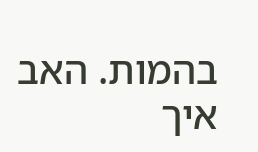בהמות. האב איך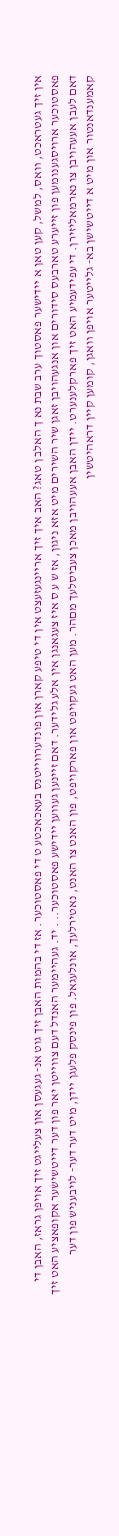אין זיך געטראכט, װאס, למשל, קען טאן א ײדישער פאסטוך ערב שבת נא ך האלב ן טאג? האב איך זיך ארײנגעזעצט אין די טיפע קארן און פונדערװײטנס בעאכאכטע ט די פאסטוכער. אז די בהמות האבן זיך גוט אנ- געגעסן און צעלײגט זיך אויפן גראז, האבן די פאסטוכער ארויסגענומען פון זײערע טארבעס סידורים און אנגעהויבן זאגן שיר השירים מיט אזא ניגון, אז ש ע ס איז צעגאנגן אין אלע גלידער. דאם זײנען געװען ײדישע פאסטוכער.. . יד. געהײמער האנדל דעם צװײטן יאר פון דער דײטשישער אקופאציע האט זיך דאם לעבן אעעהויבן צו נארמאליזירן. די עפידעמיע האט זיך פארקלענערט. ײדן האבן אעעהויבן מאכן צעביסלעך מםהר. מען האט געקויפט און פארקויפט, פון האנט צו האנט, נאטירלעך, אונלעגאל. פון פינסק פלעגן ײדן, מיט דער דער- לויבעניש פון דער קאמענדאנטור און מיט א דײטשישן בא- גלײטער אויפן װאגן, קומען קיין דראהיטשין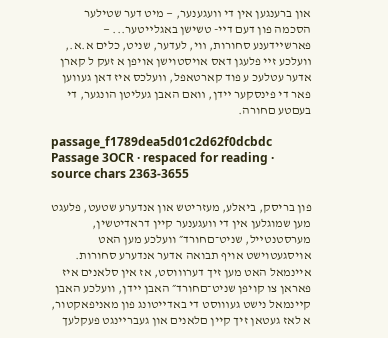און ברענגען אין די װעגענער, — מיט דער שטילער הסכמה פון דעם דײ- טשישן באגלײטער... — פארשײדענע סחורות, װי, לעדער, שניט, כלים א.א., װעלכע זײ פלעגן דאס אויסטוישן אויפן א זעק ל קארן אדער עטלעכ ע פוד קארטאפל, װעלכס איז דאן געװען פאר די פינסקער ײדן, װאם האבן געליטן הונגער, די בעםטע םחורה.

passage_f1789dea5d01c2d62f0dcbdc
Passage 3OCR · respaced for reading · source chars 2363-3655

פון בריסק, ביאלע, מעזריטש און אנדערע שטעט, פלעגט מען שמוגלען אין די װעגענער קיין דראדיטשין, מערסטנטײל, שניט־םחורד״ וועלכע מען האט אויסגעטוישט אויף תבואה אדער אנדערע סחורות. איינמאל האט מען זיך דערװוסט, אז אין סלאנים איז פאראן צו קויפן שניט־םחורד״ האבן ײדן, וועלכע האבן קײנמאל נישט געװוסט די באדײטונג פון מאניפאקטור, א לאז געטאן זיך קיין םלאנים און געברײנגט פעקלעך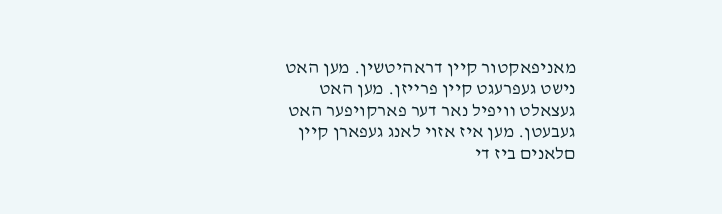מאניפאקטור קיין דראהיטשין. מען האט נישט געפרעגט קיין פרײזן. מען האט געצאלט װיפיל נאר דער פארקויפער האט געבעטן. מען איז אזוי לאנג געפארן קיין םלאנים ביז די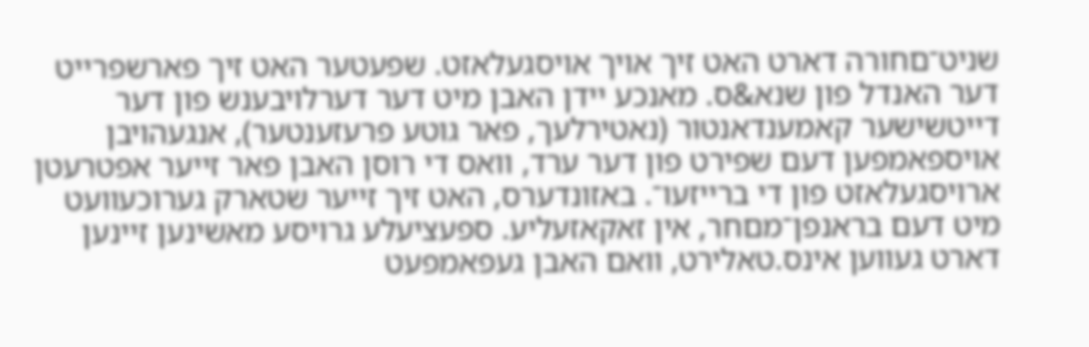שניט־םחורה דארט האט זיך אויך אויסגעלאזט. שפעטער האט זיך פארשפרײט דער האנדל פון שנא&ס. מאנכע ײדן האבן מיט דער דערלויבענש פון דער דײטשישער קאמענדאנטור (נאטירלעך, פאר גוטע פרעזענטער), אנגעהויבן אויספאמפען דעם שפירט פון דער ערד, וואס די רוסן האבן פאר זייער אפטרעטן ארויסגעלאזט פון די ברײזעו־. באזונדערס, האט זיך זײער שטארק גערוכעװעט מיט דעם בראנפן־מםחר, אין זאקאזעליע. ספעציעלע גרויסע מאשינען זײנען דארט געװען אינס.טאלירט, װאם האבן געפאמפעט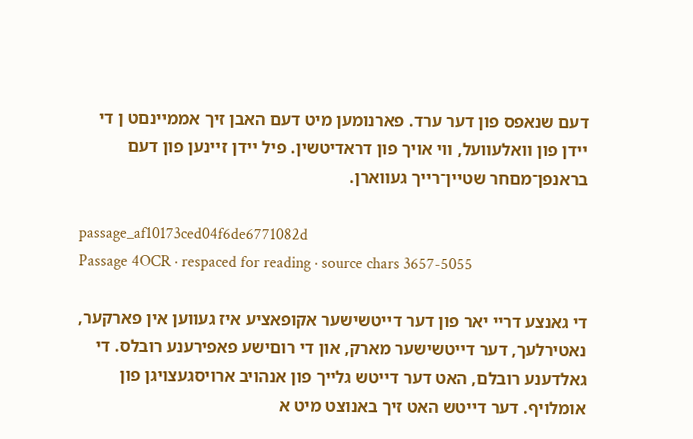דעם שנאפס פון דער ערד. פארנומען מיט דעם האבן זיך אממײנםט ן די ײדן פון װאלעװעל, װי אויך פון דראדיטשין. פיל ײדן זײנען פון דעם בראנפן־מםחר שטײן־רײך געװארן.

passage_af10173ced04f6de6771082d
Passage 4OCR · respaced for reading · source chars 3657-5055

די גאנצע דריי יאר פון דער דײטשישער אקופאציע איז געווען אין פארקער, נאטירלעך, דער דײטשישער מארק, און די רוםישע פאפירענע רובלס. די גאלדענע רובלם, האט דער דײטש גלייך פון אנהויב ארויסגעצויגן פון אומלויף. דער דײטש האט זיך באנוצט מיט א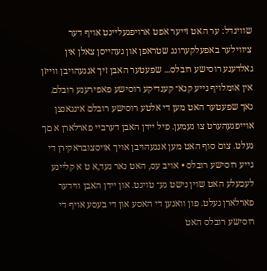שװינדל: ער האט זייער אפט ארויפגעלײגט אויף דער ציװילער באפעלקערונג שטראפן און געהײסן צאלן אין גאלדענע רוסישע רובלס... שפעטער האבן זיך אנגעהויבן װײזן אין אומלויף נייע קנא־ קענדיקע רוסישע פאפירענע רובלם. נאך שפעטער האט מען די אלטע רוסישע רובלם אינגאנצן אוייפגעהערט צו נעמען. פיל ײדן האבן דערבײ פארלארן א םך געלט. צום סוף האט מען אנגעהויבן אויך אויסצובראקירן די גײע רוסישע רובלס • אויב עס, האט נאר געד,א ט א קלײנע לעכעלע האט שוין נישט גע־ טויגט. און ײדן האבן װידער פארלארן געלט. פון װאנען די האסע און די בעסע אויף די רוסישע רובלס האט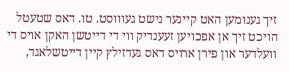זיך גענומען האט קײנער נישט געװוסט. טו. דאס שטעטל הויכט זיך אן אפכויען זעענדיק װי די דײטשן האקן אויס די װעלדער און פירן ארויס דאס געדזילץ קײן דייטשלאגד,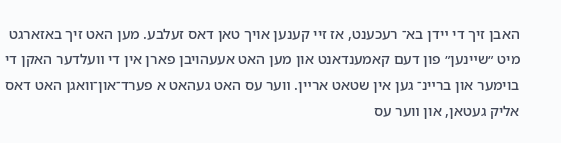האבן זיך די ײדן בא־ רעכענט, אז זיי קענען אויך טאן דאס זעלבע. מען האט זיך באזארגט מיט ״שײנען״ פון דעם קאמענדאנט און מען האט אעעהויבן פארן אין די װעלדער האקן די בוימער און ברײנ־ גען אין שטאט ארײן. װער עס האט געהאט א פערד־און־װאגן האט דאס אליק געטאן, און װער עס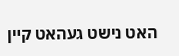האט נישט געהאט קײן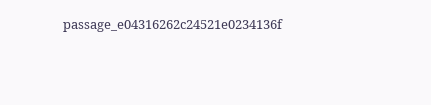passage_e04316262c24521e0234136f